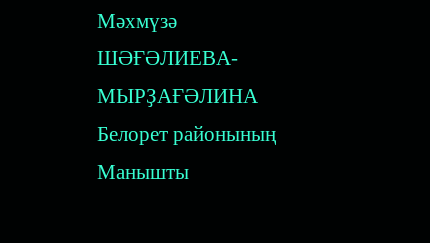Мәхмүзә ШӘҒӘЛИЕВА- МЫРҘАҒӘЛИНА Белорет районының Манышты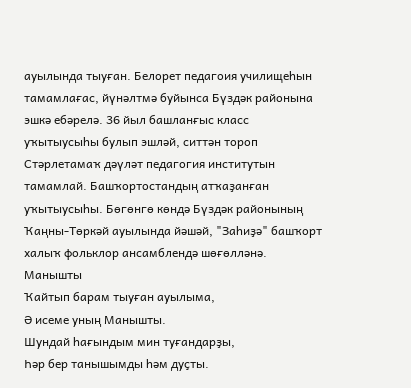ауылында тыуған. Белорет педагоия училищеһын тамамлағас, йүнәлтмә буйынса Бүздәк районына эшкә ебәрелә. 36 йыл башланғыс класс уҡытыусыһы булып эшләй, ситтән тороп Стәрлетамаҡ дәүләт педагогия институтын тамамлай. Башҡортостандың атҡаҙанған уҡытыусыһы. Бөгөнгө көндә Бүздәк районының Ҡаңны-Төркәй ауылында йәшәй, "Заһиҙә" башҡорт халыҡ фольклор ансамблендә шөғөлләнә.
Манышты
Ҡайтып барам тыуған ауылыма,
Ә исеме уның Манышты.
Шундай һағындым мин туғандарҙы,
Һәр бер танышымды һәм дуҫты.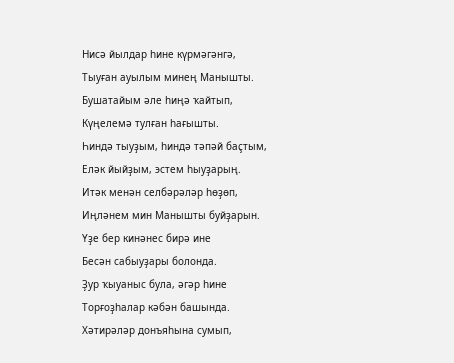Нисә йылдар һине күрмәгәнгә,
Тыуған ауылым минең Манышты.
Бушатайым әле һиңә ҡайтып,
Күңелемә тулған һағышты.
Һиндә тыуҙым, һиндә тәпәй баҫтым,
Еләк йыйҙым, эстем һыуҙарың.
Итәк менән селбәрәләр һөҙөп,
Иңләнем мин Манышты буйҙарын.
Үҙе бер кинәнес бирә ине
Бесән сабыуҙары болонда.
Ҙур ҡыуаныс була, әгәр һине
Торғоҙһалар кәбән башында.
Хәтирәләр донъяһына сумып,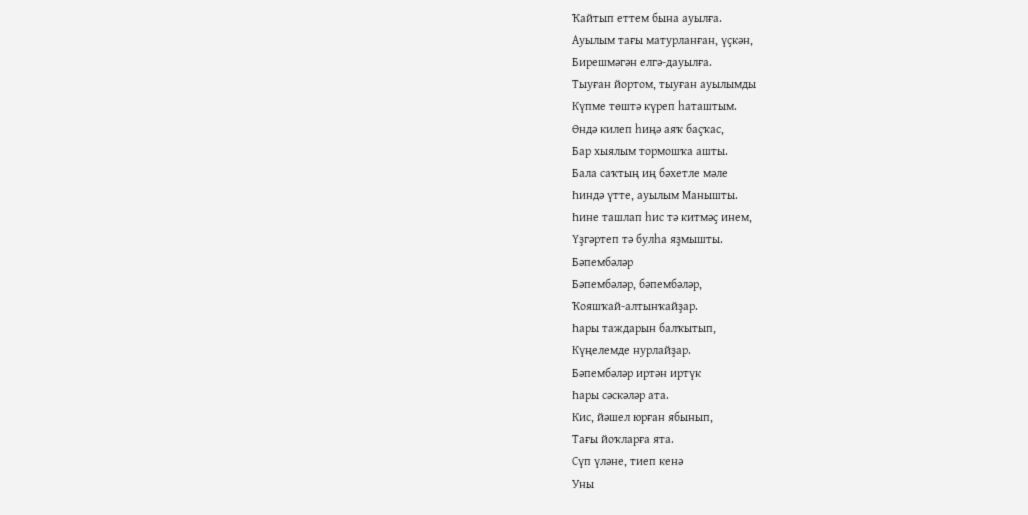Ҡайтып еттем бына ауылға.
Ауылым тағы матурланған, үҫкән,
Бирешмәгән елгә-дауылға.
Тыуған йортом, тыуған ауылымды
Күпме төштә күреп һаташтым.
Өндә килеп һиңә аяҡ баҫҡас,
Бар хыялым тормошҡа ашты.
Бала саҡтың иң бәхетле мәле
Һиндә үтте, ауылым Манышты.
Һине ташлап һис тә китмәҫ инем,
Үҙгәртеп тә булһа яҙмышты.
Бәпембәләр
Бәпембәләр, бәпембәләр,
Ҡояшҡай-алтынҡайҙар.
Һары таждарын балҡытып,
Күңелемде нурлайҙар.
Бәпембәләр иртән иртүк
Һары сәскәләр ата.
Кис, йәшел юрған ябынып,
Тағы йоҡларға ята.
Сүп үләне, тиеп кенә
Уны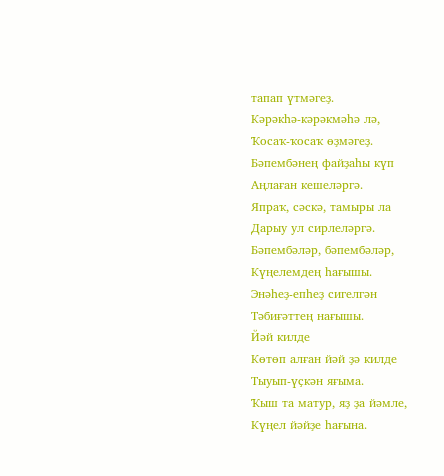тапап үтмәгеҙ.
Кәрәкһә-кәрәкмәһә лә,
Ҡосаҡ-ҡосаҡ өҙмәгеҙ.
Бәпембәнең файҙаһы күп
Аңлаған кешеләргә.
Япраҡ, сәскә, тамыры ла
Дарыу ул сирлеләргә.
Бәпембәләр, бәпембәләр,
Күңелемдең һағышы.
Энәһеҙ-епһеҙ сигелгән
Тәбиғәттең нағышы.
Йәй килде
Көтөп алған йәй ҙә килде
Тыуып-үҫкән яғыма.
Ҡыш та матур, яҙ ҙа йәмле,
Күңел йәйҙе һағына.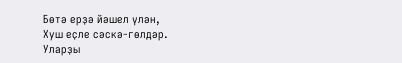Бөтә ерҙә йәшел үлән,
Хуш еҫле сәскә-гөлдәр.
Уларҙы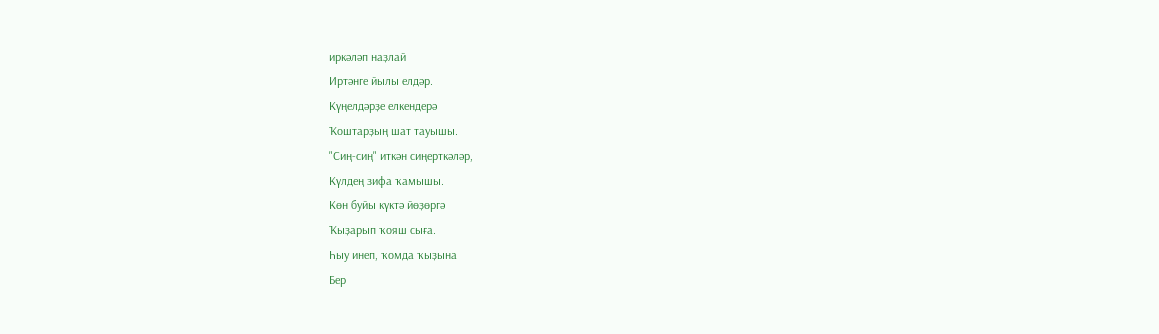иркәләп наҙлай
Иртәнге йылы елдәр.
Күңелдәрҙе елкендерә
Ҡоштарҙың шат тауышы.
"Сиң-сиң" иткән сиңерткәләр,
Күлдең зифа ҡамышы.
Көн буйы күктә йөҙөргә
Ҡыҙарып ҡояш сыға.
Һыу инеп, ҡомда ҡыҙына
Бер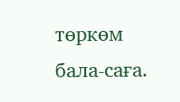төркөм бала-саға.